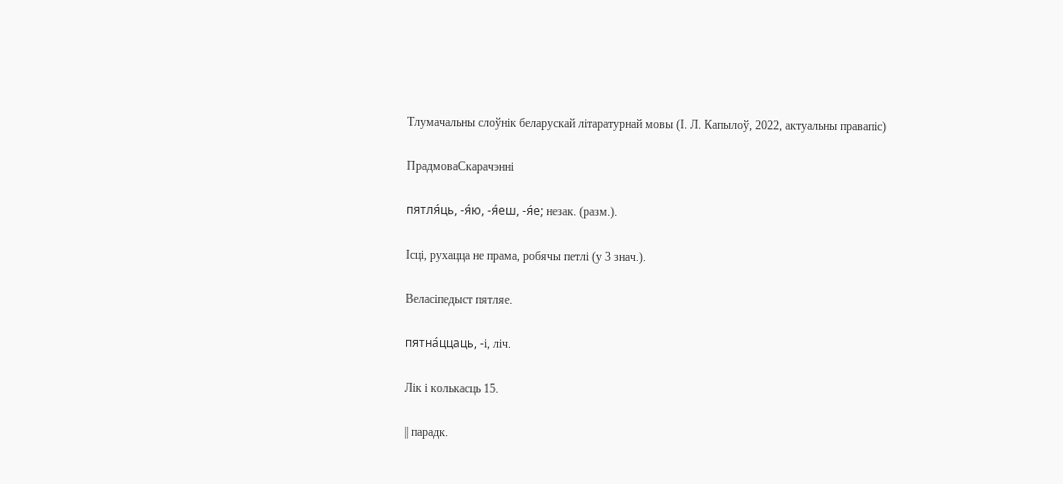Тлумачальны слоўнік беларускай літаратурнай мовы (І. Л. Капылоў, 2022, актуальны правапіс)

ПрадмоваСкарачэнні

пятля́ць, -я́ю, -я́еш, -я́е; незак. (разм.).

Ісці, рухацца не прама, робячы петлі (у 3 знач.).

Веласіпедыст пятляе.

пятна́ццаць, -і, ліч.

Лік і колькасць 15.

|| парадк.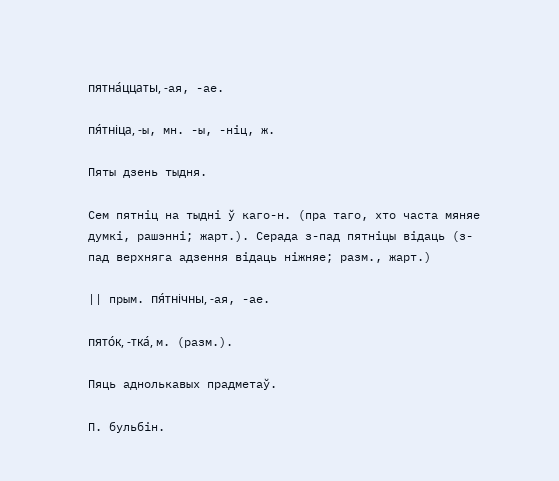пятна́ццаты, -ая, -ае.

пя́тніца, -ы, мн. -ы, -ніц, ж.

Пяты дзень тыдня.

Сем пятніц на тыдні ў каго-н. (пра таго, хто часта мяняе думкі, рашэнні; жарт.). Серада з-пад пятніцы відаць (з-пад верхняга адзення відаць ніжняе; разм., жарт.)

|| прым. пя́тнічны, -ая, -ае.

пято́к, -тка́, м. (разм.).

Пяць аднолькавых прадметаў.

П. бульбін.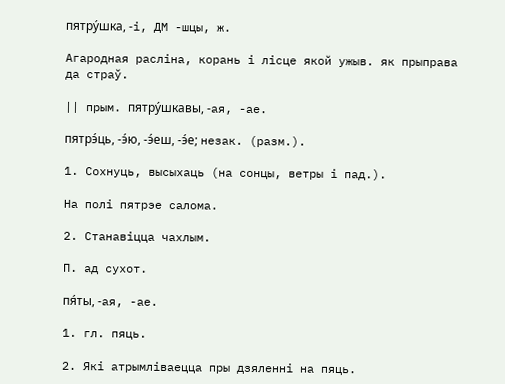пятру́шка, -і, ДМ -шцы, ж.

Агародная расліна, корань і лісце якой ужыв. як прыправа да страў.

|| прым. пятру́шкавы, -ая, -ае.

пятрэ́ць, -э́ю, -э́еш, -э́е; незак. (разм.).

1. Сохнуць, высыхаць (на сонцы, ветры і пад.).

На полі пятрэе салома.

2. Станавіцца чахлым.

П. ад сухот.

пя́ты, -ая, -ае.

1. гл. пяць.

2. Які атрымліваецца пры дзяленні на пяць.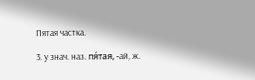Пятая частка.

3. у знач. наз. пя́тая, -ай, ж.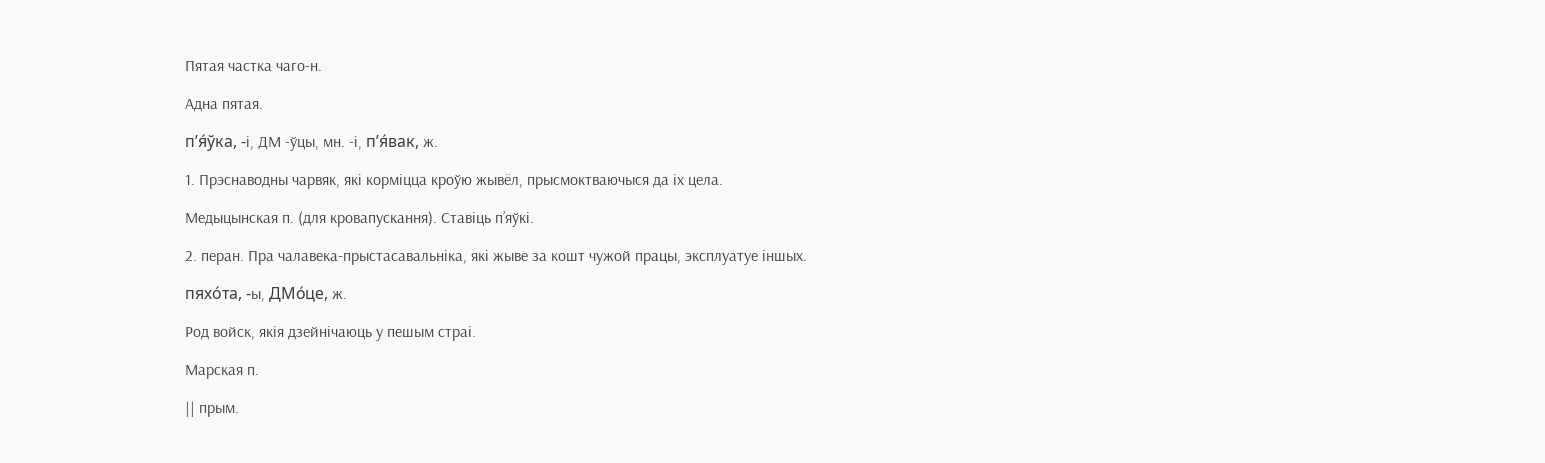Пятая частка чаго-н.

Адна пятая.

п’я́ўка, -і, ДМ -ўцы, мн. -і, п’я́вак, ж.

1. Прэснаводны чарвяк, які корміцца кроўю жывёл, прысмоктваючыся да іх цела.

Медыцынская п. (для кровапускання). Ставіць п’яўкі.

2. перан. Пра чалавека-прыстасавальніка, які жыве за кошт чужой працы, эксплуатуе іншых.

пяхо́та, -ы, ДМо́це, ж.

Род войск, якія дзейнічаюць у пешым страі.

Марская п.

|| прым.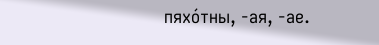пяхо́тны, -ая, -ае.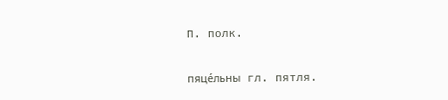П. полк.

пяце́льны гл. пятля.